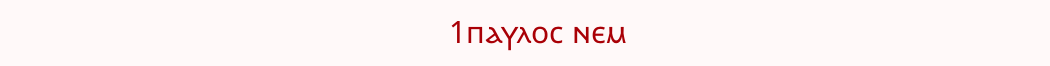1ⲡⲁⲩⲗⲟⲥ ⲛⲉⲙ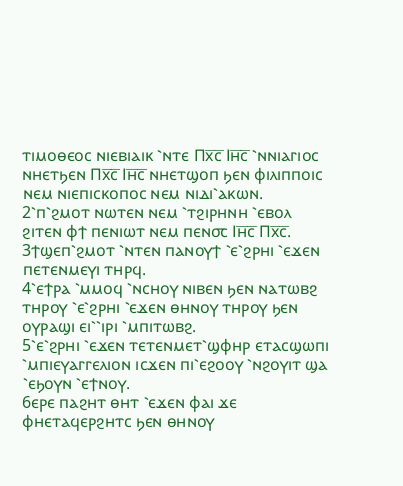ⲧⲓⲙⲟⲑⲉⲟⲥ ⲛⲓⲉⲃⲓⲁⲓⲕ ⳿ⲛⲧⲉ Ⲡⲭ̅ⲥ̅ Ⲓⲏ̅ⲥ̅ ⳿ⲛⲛⲓⲁⲅⲓⲟⲥ ⲛⲏⲉⲧϧⲉⲛ Ⲡⲭ̅ⲥ̅ Ⲓⲏ̅ⲥ̅ ⲛⲏⲉⲧϣⲟⲡ ϧⲉⲛ ⲫⲓⲗⲓⲡⲡⲟⲓⲥ ⲛⲉⲙ ⲛⲓⲉⲡⲓⲥⲕⲟⲡⲟⲥ ⲛⲉⲙ ⲛⲓⲇⲓ⳿ⲁⲕⲱⲛ.
2⳿ⲡ⳿ϩⲙⲟⲧ ⲛⲱⲧⲉⲛ ⲛⲉⲙ ⳿ⲧϩⲓⲣⲏⲛⲏ ⳿ⲉⲃⲟⲗ ϩⲓⲧⲉⲛ ⲫϯ ⲡⲉⲛⲓⲱⲧ ⲛⲉⲙ ⲡⲉⲛ⳪ Ⲓⲏ̅ⲥ̅ Ⲡⲭ̅ⲥ̅.
3ϯϣⲉⲡ⳿ϩⲙⲟⲧ ⳿ⲛⲧⲉⲛ ⲡⲁⲛⲟⲩϯ ⳿ⲉ⳿ϩⲣⲏⲓ ⳿ⲉϫⲉⲛ ⲡⲉⲧⲉⲛⲙⲉⲩⲓ ⲧⲏⲣϥ.
4⳿ⲉϯⲣⲁ ⳿ⲙⲙⲟϥ ⳿ⲛⲥⲏⲟⲩ ⲛⲓⲃⲉⲛ ϧⲉⲛ ⲛⲁⲧⲱⲃϩ ⲧⲏⲣⲟⲩ ⳿ⲉ⳿ϩⲣⲏⲓ ⳿ⲉϫⲉⲛ ⲑⲏⲛⲟⲩ ⲧⲏⲣⲟⲩ ϧⲉⲛ ⲟⲩⲣⲁϣⲓ ⲉⲓ⳿⳿ⲓⲣⲓ ⳿ⲙⲡⲓⲧⲱⲃϩ.
5⳿ⲉ⳿ϩⲣⲏⲓ ⳿ⲉϫⲉⲛ ⲧⲉⲧⲉⲛⲙⲉⲧ⳿ϣⲫⲏⲣ ⲉⲧⲁⲥϣⲱⲡⲓ ⳿ⲙⲡⲓⲉⲩⲁⲅⲅⲉⲗⲓⲟⲛ ⲓⲥϫⲉⲛ ⲡⲓ⳿ⲉϩⲟⲟⲩ ⳿ⲛϩⲟⲩⲓⲧ ϣⲁ ⳿ⲉϧⲟⲩⲛ ⳿ⲉϯⲛⲟⲩ.
6ⲉⲣⲉ ⲡⲁϩⲏⲧ ⲑⲏⲧ ⳿ⲉϫⲉⲛ ⲫⲁⲓ ϫⲉ ⲫⲏⲉⲧⲁϥⲉⲣϩⲏⲧⲥ ϧⲉⲛ ⲑⲏⲛⲟⲩ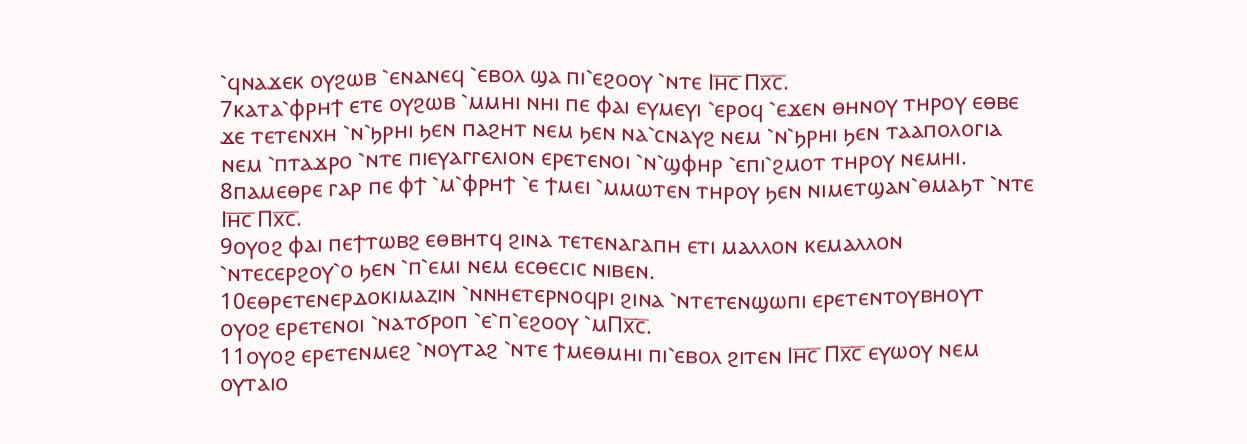⳿ϥⲛⲁϫⲉⲕ ⲟⲩϩⲱⲃ ⳿ⲉⲛⲁⲛⲉϥ ⳿ⲉⲃⲟⲗ ϣⲁ ⲡⲓ⳿ⲉϩⲟⲟⲩ ⳿ⲛⲧⲉ Ⲓⲏ̅ⲥ̅ Ⲡⲭ̅ⲥ̅.
7ⲕⲁⲧⲁ⳿ⲫⲣⲏϯ ⲉⲧⲉ ⲟⲩϩⲱⲃ ⳿ⲙⲙⲏⲓ ⲛⲏⲓ ⲡⲉ ⲫⲁⲓ ⲉⲩⲙⲉⲩⲓ ⳿ⲉⲣⲟϥ ⳿ⲉϫⲉⲛ ⲑⲏⲛⲟⲩ ⲧⲏⲣⲟⲩ ⲉⲑⲃⲉ ϫⲉ ⲧⲉⲧⲉⲛⲭⲏ ⳿ⲛ⳿ϧⲣⲏⲓ ϧⲉⲛ ⲡⲁϩⲏⲧ ⲛⲉⲙ ϧⲉⲛ ⲛⲁ⳿ⲥⲛⲁⲩϩ ⲛⲉⲙ ⳿ⲛ⳿ϧⲣⲏⲓ ϧⲉⲛ ⲧⲁⲁⲡⲟⲗⲟⲅⲓⲁ ⲛⲉⲙ ⳿ⲡⲧⲁϫⲣⲟ ⳿ⲛⲧⲉ ⲡⲓⲉⲩⲁⲅⲅⲉⲗⲓⲟⲛ ⲉⲣⲉⲧⲉⲛⲟⲓ ⳿ⲛ⳿ϣⲫⲏⲣ ⳿ⲉⲡⲓ⳿ϩⲙⲟⲧ ⲧⲏⲣⲟⲩ ⲛⲉⲙⲏⲓ.
8ⲡⲁⲙⲉⲑⲣⲉ ⲅⲁⲣ ⲡⲉ ⲫϯ ⳿ⲙ⳿ⲫⲣⲏϯ ⳿ⲉ ϯⲙⲉⲓ ⳿ⲙⲙⲱⲧⲉⲛ ⲧⲏⲣⲟⲩ ϧⲉⲛ ⲛⲓⲙⲉⲧϣⲁⲛ⳿ⲑⲙⲁϧⲧ ⳿ⲛⲧⲉ Ⲓⲏ̅ⲥ̅ Ⲡⲭ̅ⲥ̅.
9ⲟⲩⲟϩ ⲫⲁⲓ ⲡⲉϯⲧⲱⲃϩ ⲉⲑⲃⲏⲧϥ ϩⲓⲛⲁ ⲧⲉⲧⲉⲛⲁⲅⲁⲡⲏ ⲉⲧⲓ ⲙⲁⲗⲗⲟⲛ ⲕⲉⲙⲁⲗⲗⲟⲛ ⳿ⲛⲧⲉⲥⲉⲣϩⲟⲩ⳿ⲟ ϧⲉⲛ ⳿ⲡ⳿ⲉⲙⲓ ⲛⲉⲙ ⲉⲥⲑⲉⲥⲓⲥ ⲛⲓⲃⲉⲛ.
10ⲉⲑⲣⲉⲧⲉⲛⲉⲣⲇⲟⲕⲓⲙⲁⲍⲓⲛ ⳿ⲛⲛⲏⲉⲧⲉⲣⲛⲟϥⲣⲓ ϩⲓⲛⲁ ⳿ⲛⲧⲉⲧⲉⲛϣⲱⲡⲓ ⲉⲣⲉⲧⲉⲛⲧⲟⲩⲃⲏⲟⲩⲧ ⲟⲩⲟϩ ⲉⲣⲉⲧⲉⲛⲟⲓ ⳿ⲛⲁⲧϭⲣⲟⲡ ⳿ⲉ⳿ⲡ⳿ⲉϩⲟⲟⲩ ⳿ⲙⲠⲭ̅ⲥ̅.
11ⲟⲩⲟϩ ⲉⲣⲉⲧⲉⲛⲙⲉϩ ⳿ⲛⲟⲩⲧⲁϩ ⳿ⲛⲧⲉ ϯⲙⲉⲑⲙⲏⲓ ⲡⲓ⳿ⲉⲃⲟⲗ ϩⲓⲧⲉⲛ Ⲓⲏ̅ⲥ̅ Ⲡⲭ̅ⲥ̅ ⲉⲩⲱⲟⲩ ⲛⲉⲙ ⲟⲩⲧⲁⲓⲟ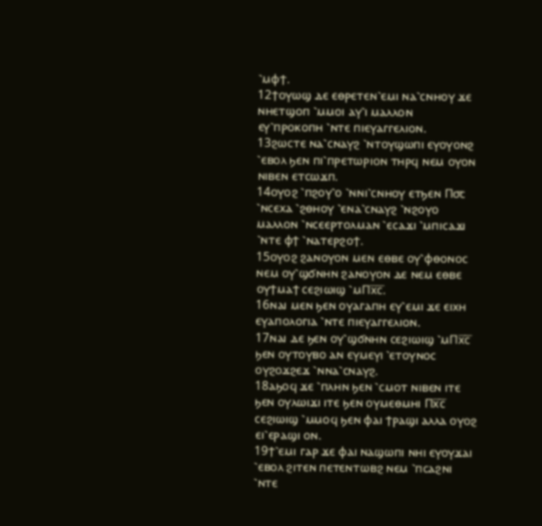⳿ⲙⲫϯ.
12ϯⲟⲩⲱϣ ⲇⲉ ⲉⲑⲣⲉⲧⲉⲛ⳿ⲉⲙⲓ ⲛⲁ⳿ⲥⲛⲏⲟⲩ ϫⲉ ⲛⲏⲉⲧϣⲟⲡ ⳿ⲙⲙⲟⲓ ⲁⲩ⳿ⲓ ⲙⲁⲗⲗⲟⲛ ⲉⲩ⳿ⲡⲣⲟⲕⲟⲡⲏ ⳿ⲛⲧⲉ ⲡⲓⲉⲩⲁⲅⲅⲉⲗⲓⲟⲛ.
13ϩⲱⲥⲧⲉ ⲛⲁ⳿ⲥⲛⲁⲩϩ ⳿ⲛⲧⲟⲩϣⲱⲡⲓ ⲉⲩⲟⲩⲟⲛϩ ⳿ⲉⲃⲟⲗ ϧⲉⲛ ⲡⲓ⳿ⲡⲣⲉⲧⲱⲣⲓⲟⲛ ⲧⲏⲣϥ ⲛⲉⲙ ⲟⲩⲟⲛ ⲛⲓⲃⲉⲛ ⲉⲧⲥⲱϫⲡ.
14ⲟⲩⲟϩ ⳿ⲡϩⲟⲩ⳿ⲟ ⳿ⲛⲛⲓ⳿ⲥⲛⲏⲟⲩ ⲉⲧϧⲉⲛ Ⲡ⳪ ⳿ⲛⲥⲉⲭⲁ ⳿ϩⲑⲏⲟⲩ ⳿ⲉⲛⲁ⳿ⲥⲛⲁⲩϩ ⳿ⲛϩⲟⲩⲟ ⲙⲁⲗⲗⲟⲛ ⳿ⲛⲥⲉⲉⲣⲧⲟⲗⲙⲁⲛ ⳿ⲉⲥⲁϫⲓ ⳿ⲙⲡⲓⲥⲁϫⲓ ⳿ⲛⲧⲉ ⲫϯ ⳿ⲛⲁⲧⲉⲣϩⲟϯ.
15ⲟⲩⲟϩ ϩⲁⲛⲟⲩⲟⲛ ⲙⲉⲛ ⲉⲑⲃⲉ ⲟⲩ⳿ⲫⲑⲟⲛⲟⲥ ⲛⲉⲙ ⲟⲩ⳿ϣϭⲛⲏⲛ ϩⲁⲛⲟⲩⲟⲛ ⲇⲉ ⲛⲉⲙ ⲉⲑⲃⲉ ⲟⲩϯⲙⲁϯ ⲥⲉϩⲓⲱⲓϣ ⳿ⲙⲠⲭ̅ⲥ̅.
16ⲛⲁⲓ ⲙⲉⲛ ϧⲉⲛ ⲟⲩⲁⲅⲁⲡⲏ ⲉⲩ⳿ⲉⲙⲓ ϫⲉ ⲉⲓⲭⲏ ⲉⲩⲁⲡⲟⲗⲟⲅⲓⲁ ⳿ⲛⲧⲉ ⲡⲓⲉⲩⲁⲅⲅⲉⲗⲓⲟⲛ.
17ⲛⲁⲓ ⲇⲉ ϧⲉⲛ ⲟⲩ⳿ϣϭⲛⲏⲛ ⲥⲉϩⲓⲱⲓϣ ⳿ⲙⲠⲭ̅ⲥ̅ ϧⲉⲛ ⲟⲩⲧⲟⲩⲃⲟ ⲁⲛ ⲉⲩⲙⲉⲩⲓ ⳿ⲉⲧⲟⲩⲛⲟⲥ ⲟⲩϩⲟϫϩⲉϫ ⳿ⲛⲛⲁ⳿ⲥⲛⲁⲩϩ.
18ⲁϧⲟϥ ϫⲉ ⳿ⲡⲗⲏⲛ ϧⲉⲛ ⳿ⲥⲙⲟⲧ ⲛⲓⲃⲉⲛ ⲓⲧⲉ ϧⲉⲛ ⲟⲩⲗⲱⲓϫⲓ ⲓⲧⲉ ϧⲉⲛ ⲟⲩⲙⲉⲑⲙⲏⲓ Ⲡⲭ̅ⲥ̅ ⲥⲉϩⲓⲱⲓϣ ⳿ⲙⲙⲟϥ ϧⲉⲛ ⲫⲁⲓ ϯⲣⲁϣⲓ ⲁⲗⲗⲁ ⲟⲩⲟϩ ⲉⲓ⳿ⲉⲣⲁϣⲓ ⲟⲛ.
19ϯ⳿ⲉⲙⲓ ⲅⲁⲣ ϫⲉ ⲫⲁⲓ ⲛⲁϣⲱⲡⲓ ⲛⲏⲓ ⲉⲩⲟⲩϫⲁⲓ ⳿ⲉⲃⲟⲗ ϩⲓⲧⲉⲛ ⲡⲉⲧⲉⲛⲧⲱⲃϩ ⲛⲉⲙ ⳿ⲡⲥⲁϩⲛⲓ ⳿ⲛⲧⲉ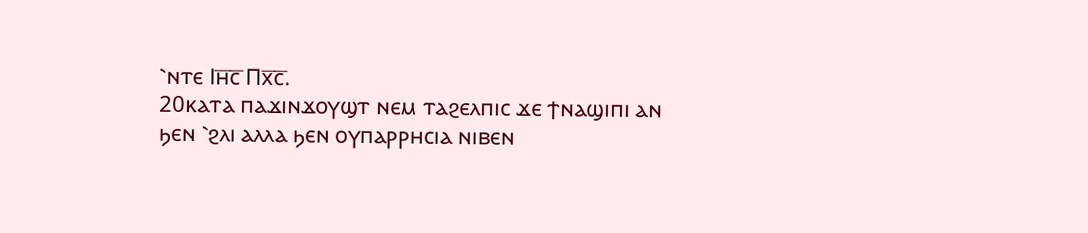⳿ⲛⲧⲉ Ⲓⲏ̅ⲥ̅ Ⲡⲭ̅ⲥ̅.
20ⲕⲁⲧⲁ ⲡⲁϫⲓⲛϫⲟⲩϣⲧ ⲛⲉⲙ ⲧⲁϩⲉⲗⲡⲓⲥ ϫⲉ ϯⲛⲁϣⲓⲡⲓ ⲁⲛ ϧⲉⲛ ⳿ϩⲗⲓ ⲁⲗⲗⲁ ϧⲉⲛ ⲟⲩⲡⲁⲣⲣⲏⲥⲓⲁ ⲛⲓⲃⲉⲛ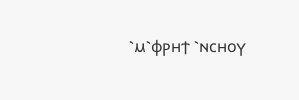⳿ⲙ⳿ⲫⲣⲏϯ ⳿ⲛⲥⲏⲟⲩ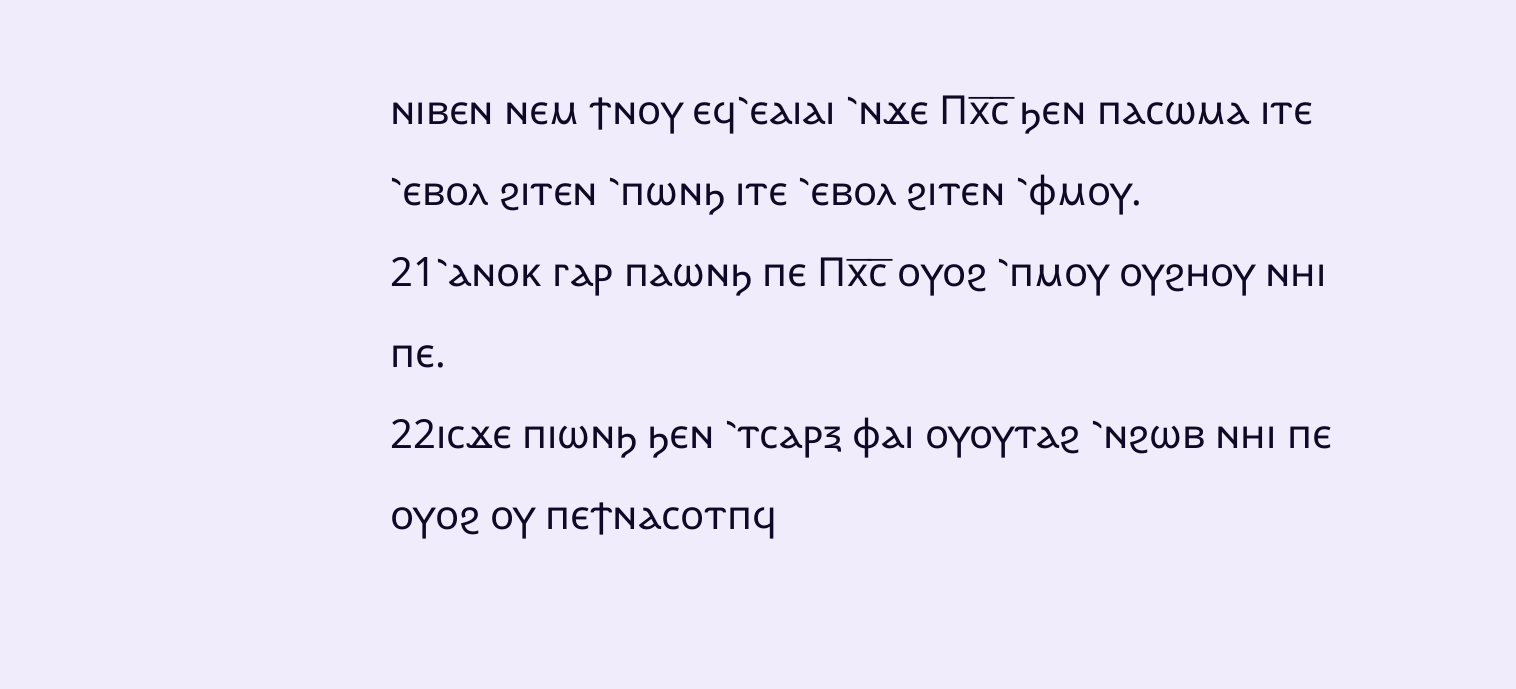ⲛⲓⲃⲉⲛ ⲛⲉⲙ ϯⲛⲟⲩ ⲉϥ⳿ⲉⲁⲓⲁⲓ ⳿ⲛϫⲉ Ⲡⲭ̅ⲥ̅ ϧⲉⲛ ⲡⲁⲥⲱⲙⲁ ⲓⲧⲉ ⳿ⲉⲃⲟⲗ ϩⲓⲧⲉⲛ ⳿ⲡⲱⲛϧ ⲓⲧⲉ ⳿ⲉⲃⲟⲗ ϩⲓⲧⲉⲛ ⳿ⲫⲙⲟⲩ.
21⳿ⲁⲛⲟⲕ ⲅⲁⲣ ⲡⲁⲱⲛϧ ⲡⲉ Ⲡⲭ̅ⲥ̅ ⲟⲩⲟϩ ⳿ⲡⲙⲟⲩ ⲟⲩϩⲏⲟⲩ ⲛⲏⲓ ⲡⲉ.
22ⲓⲥϫⲉ ⲡⲓⲱⲛϧ ϧⲉⲛ ⳿ⲧⲥⲁⲣⲝ ⲫⲁⲓ ⲟⲩⲟⲩⲧⲁϩ ⳿ⲛϩⲱⲃ ⲛⲏⲓ ⲡⲉ ⲟⲩⲟϩ ⲟⲩ ⲡⲉϯⲛⲁⲥⲟⲧⲡϥ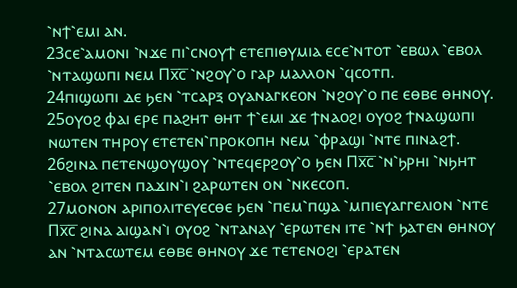⳿ⲛϯ⳿ⲉⲙⲓ ⲁⲛ.
23ⲥⲉ⳿ⲁⲙⲟⲛⲓ ⳿ⲛϫⲉ ⲡⲓ⳿ⲥⲛⲟⲩϯ ⲉⲧⲉⲡⲓⲑⲩⲙⲓⲁ ⲉⲥⲉ⳿ⲛⲧⲟⲧ ⳿ⲉⲃⲱⲗ ⳿ⲉⲃⲟⲗ ⳿ⲛⲧⲁϣⲱⲡⲓ ⲛⲉⲙ Ⲡⲭ̅ⲥ̅ ⳿ⲛϩⲟⲩ⳿ⲟ ⲅⲁⲣ ⲙⲁⲗⲗⲟⲛ ⳿ϥⲥⲟⲧⲡ.
24ⲡⲓϣⲱⲡⲓ ⲇⲉ ϧⲉⲛ ⳿ⲧⲥⲁⲣⲝ ⲟⲩⲁⲛⲁⲅⲕⲉⲟⲛ ⳿ⲛϩⲟⲩ⳿ⲟ ⲡⲉ ⲉⲑⲃⲉ ⲑⲏⲛⲟⲩ.
25ⲟⲩⲟϩ ⲫⲁⲓ ⲉⲣⲉ ⲡⲁϩⲏⲧ ⲑⲏⲧ ϯ⳿ⲉⲙⲓ ϫⲉ ϯⲛⲁⲟϩⲓ ⲟⲩⲟϩ ϯⲛⲁϣⲱⲡⲓ ⲛⲱⲧⲉⲛ ⲧⲏⲣⲟⲩ ⲉⲧⲉⲧⲉⲛ⳿ⲡⲣⲟⲕⲟⲡⲏ ⲛⲉⲙ ⳿ⲫⲣⲁϣⲓ ⳿ⲛⲧⲉ ⲡⲓⲛⲁϩϯ.
26ϩⲓⲛⲁ ⲡⲉⲧⲉⲛϣⲟⲩϣⲟⲩ ⳿ⲛⲧⲉϥⲉⲣϩⲟⲩ⳿ⲟ ϧⲉⲛ Ⲡⲭ̅ⲥ̅ ⳿ⲛ⳿ϧⲣⲏⲓ ⳿ⲛϧⲏⲧ ⳿ⲉⲃⲟⲗ ϩⲓⲧⲉⲛ ⲡⲁϫⲓⲛ⳿ⲓ ϩⲁⲣⲱⲧⲉⲛ ⲟⲛ ⳿ⲛⲕⲉⲥⲟⲡ.
27ⲙⲟⲛⲟⲛ ⲁⲣⲓⲡⲟⲗⲓⲧⲉⲩⲉⲥⲑⲉ ϧⲉⲛ ⳿ⲡⲉⲙ⳿ⲡϣⲁ ⳿ⲙⲡⲓⲉⲩⲁⲅⲅⲉⲗⲓⲟⲛ ⳿ⲛⲧⲉ Ⲡⲭ̅ⲥ̅ ϩⲓⲛⲁ ⲁⲓϣⲁⲛ⳿ⲓ ⲟⲩⲟϩ ⳿ⲛⲧⲁⲛⲁⲩ ⳿ⲉⲣⲱⲧⲉⲛ ⲓⲧⲉ ⳿ⲛϯ ϧⲁⲧⲉⲛ ⲑⲏⲛⲟⲩ ⲁⲛ ⳿ⲛⲧⲁⲥⲱⲧⲉⲙ ⲉⲑⲃⲉ ⲑⲏⲛⲟⲩ ϫⲉ ⲧⲉⲧⲉⲛⲟϩⲓ ⳿ⲉⲣⲁⲧⲉⲛ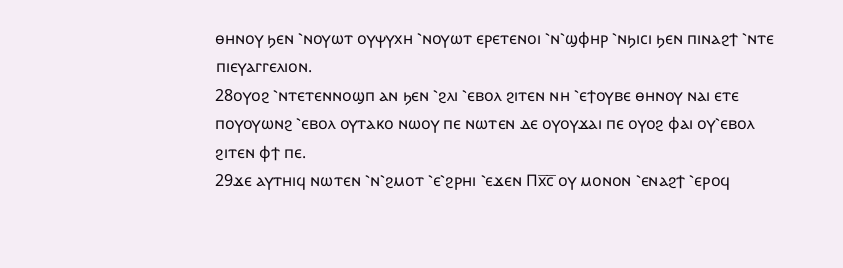ⲑⲏⲛⲟⲩ ϧⲉⲛ ⳿ⲛⲟⲩⲱⲧ ⲟⲩⲯⲩⲭⲏ ⳿ⲛⲟⲩⲱⲧ ⲉⲣⲉⲧⲉⲛⲟⲓ ⳿ⲛ⳿ϣⲫⲏⲣ ⳿ⲛϧⲓⲥⲓ ϧⲉⲛ ⲡⲓⲛⲁϩϯ ⳿ⲛⲧⲉ ⲡⲓⲉⲩⲁⲅⲅⲉⲗⲓⲟⲛ.
28ⲟⲩⲟϩ ⳿ⲛⲧⲉⲧⲉⲛⲛⲟϣⲡ ⲁⲛ ϧⲉⲛ ⳿ϩⲗⲓ ⳿ⲉⲃⲟⲗ ϩⲓⲧⲉⲛ ⲛⲏ ⳿ⲉϯⲟⲩⲃⲉ ⲑⲏⲛⲟⲩ ⲛⲁⲓ ⲉⲧⲉ ⲡⲟⲩⲟⲩⲱⲛϩ ⳿ⲉⲃⲟⲗ ⲟⲩⲧⲁⲕⲟ ⲛⲱⲟⲩ ⲡⲉ ⲛⲱⲧⲉⲛ ⲇⲉ ⲟⲩⲟⲩϫⲁⲓ ⲡⲉ ⲟⲩⲟϩ ⲫⲁⲓ ⲟⲩ⳿ⲉⲃⲟⲗ ϩⲓⲧⲉⲛ ⲫϯ ⲡⲉ.
29ϫⲉ ⲁⲩⲧⲏⲓϥ ⲛⲱⲧⲉⲛ ⳿ⲛ⳿ϩⲙⲟⲧ ⳿ⲉ⳿ϩⲣⲏⲓ ⳿ⲉϫⲉⲛ Ⲡⲭ̅ⲥ̅ ⲟⲩ ⲙⲟⲛⲟⲛ ⳿ⲉⲛⲁϩϯ ⳿ⲉⲣⲟϥ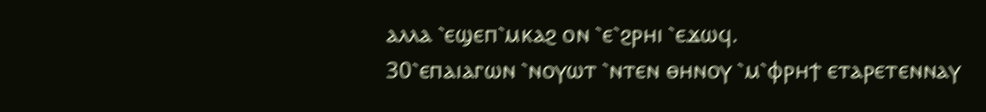ⲁⲗⲗⲁ ⳿ⲉϣⲉⲡ⳿ⲙⲕⲁϩ ⲟⲛ ⳿ⲉ⳿ϩⲣⲏⲓ ⳿ⲉϫⲱϥ.
30⳿ⲉⲡⲁⲓⲁⲅⲱⲛ ⳿ⲛⲟⲩⲱⲧ ⳿ⲛⲧⲉⲛ ⲑⲏⲛⲟⲩ ⳿ⲙ⳿ⲫⲣⲏϯ ⲉⲧⲁⲣⲉⲧⲉⲛⲛⲁⲩ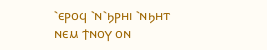⳿ⲉⲣⲟϥ ⳿ⲛ⳿ϧⲣⲏⲓ ⳿ⲛϧⲏⲧ ⲛⲉⲙ ϯⲛⲟⲩ ⲟⲛ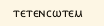ⲧⲉⲧⲉⲛⲥⲱⲧⲉⲙ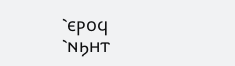⳿ⲉⲣⲟϥ ⳿ⲛϧⲏⲧ